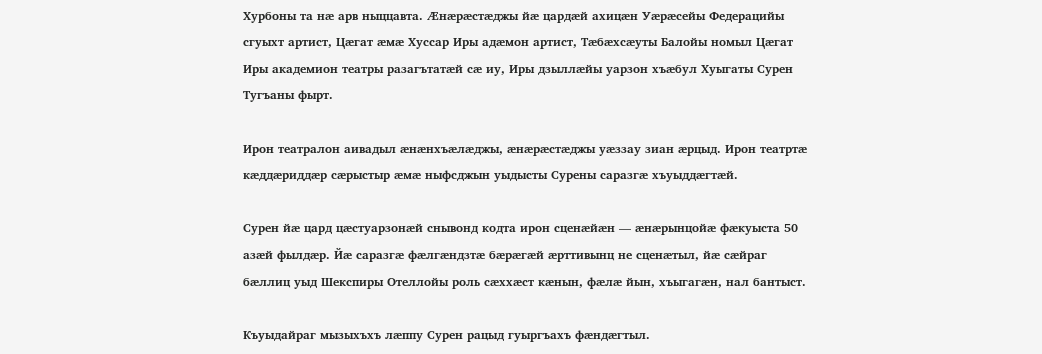Хурбоны та нӕ арв ныццавта. Ӕнӕрӕстӕджы йӕ цардӕй ахицӕн Уӕрӕсейы Федерацийы сгуыхт артист, Цӕгат ӕмӕ Хуссар Иры адӕмон артист, Тӕбӕхсӕуты Балойы номыл Цӕгат Иры академион театры разагътатæй сæ иу, Иры дзыллӕйы уарзон хъӕбул Хуыгаты Сурен Тугъаны фырт.

Ирон театралон аивадыл ӕнӕнхъӕлӕджы, ӕнӕрӕстӕджы уӕззау зиан ӕрцыд. Ирон театртӕ кӕддӕриддӕр сӕрыстыр ӕмӕ ныфсджын уыдысты Сурены саразгӕ хъуыддӕгтӕй.

Сурен йӕ цард цӕстуарзонӕй снывонд кодта ирон сценӕйӕн — æнæрынцойæ фӕкуыста 50 азӕй фылдӕр. Йӕ саразгӕ фӕлгӕндзтӕ бӕрӕгӕй ӕрттивынц не сценӕтыл, йӕ сӕйраг бӕллиц уыд Шекспиры Отеллойы роль сӕххӕст кӕнын, фӕлӕ йын, хъыгагӕн, нал бантыст.

Къуыдайраг мызыхъхъ лӕппу Сурен рацыд гуыргъахъ фӕндӕгтыл.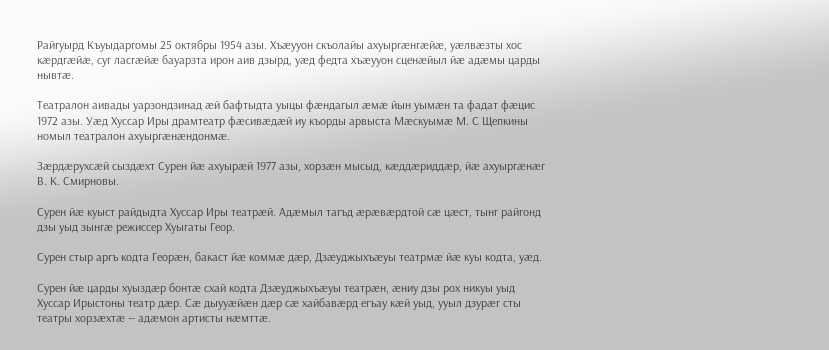Райгуырд Къуыдаргомы 25 октябры 1954 азы. Хъӕууон скъолайы ахуыргӕнгӕйӕ, уæлвæзты хос кæрдгæйæ, суг ласгæйæ бауарзта ирон аив дзырд, уӕд федта хъӕууон сценæйыл йӕ адӕмы царды нывтӕ.

Театралон аивады уарзондзинад ӕй бафтыдта уыцы фӕндагыл ӕмӕ йын уымӕн та фадат фæцис 1972 азы. Уӕд Хуссар Иры драмтеатр фӕсивӕдӕй иу къорды арвыста Мӕскуымӕ М. С Щепкины номыл театралон ахуыргӕнӕндонмӕ.

Зӕрдӕрухсӕй сыздӕхт Сурен йӕ ахуырӕй 1977 азы, хорзӕн мысыд, кӕддӕриддӕр, йӕ ахуыргӕнӕг В. К. Смирновы.

Сурен йӕ куыст райдыдта Хуссар Иры театрӕй. Адӕмыл тагъд ӕрӕвӕрдтой сӕ цӕст, тынг райгонд дзы уыд зынгӕ режиссер Хуыгаты Геор.

Сурен стыр аргъ кодта Георæн, бакаст йӕ коммӕ дӕр, Дзӕуджыхъӕуы театрмӕ йӕ куы кодта, уӕд.

Сурен йӕ царды хуыздӕр бонтӕ схай кодта Дзӕуджыхъӕуы театрӕн, ӕниу дзы рох никуы уыд Хуссар Ирыстоны театр дӕр. Сӕ дыууӕйæн дӕр сӕ хайбавӕрд егъау кӕй уыд, ууыл дзурӕг сты театры хорзӕхтӕ — адӕмон артисты нӕмттӕ.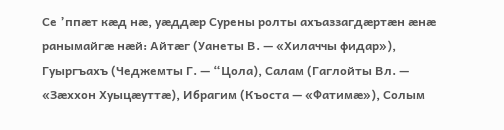Се ’ппӕт кӕд нӕ, уӕддӕр Сурены ролты ахъаззагдӕртӕн ӕнӕ ранымайгӕ нӕй: Айтӕг (Уанеты В. — «Хилаччы фидар»), Гуыргъахъ (Чеджемты Г. — “Цола), Салам (Гаглойты Вл. — «Зӕххон Хуыцӕуттӕ), Ибрагим (Къоста — «Фатимӕ»), Солым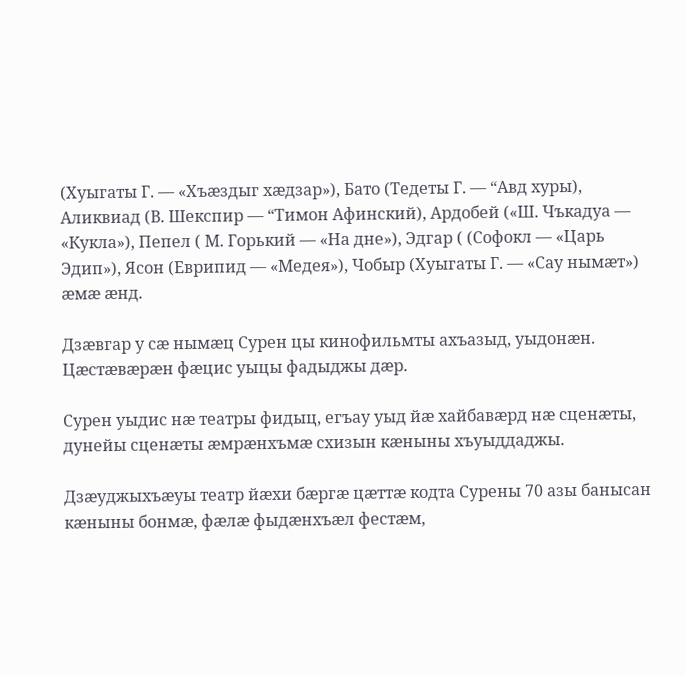(Хуыгаты Г. — «Хъӕздыг хӕдзар»), Бато (Тедеты Г. — “Авд хуры), Аликвиад (В. Шекспир — “Тимон Афинский), Ардобей («Ш. Чъкадуа — «Кукла»), Пепел ( М. Горький — «На дне»), Эдгар ( (Софокл — «Царь Эдип»), Ясон (Еврипид — «Медея»), Чобыр (Хуыгаты Г. — «Сау нымӕт») ӕмӕ ӕнд.

Дзӕвгар у сӕ нымӕц Сурен цы кинофильмты ахъазыд, уыдонӕн. Цӕстӕвӕрӕн фӕцис уыцы фадыджы дӕр.

Сурен уыдис нӕ театры фидыц, егъау уыд йӕ хайбавӕрд нӕ сценӕты, дунейы сценӕты ӕмрӕнхъмӕ схизын кӕныны хъуыддаджы.

Дзӕуджыхъӕуы театр йӕхи бӕргӕ цӕттӕ кодта Сурены 70 азы банысан кӕныны бонмӕ, фӕлӕ фыдӕнхъӕл фестӕм,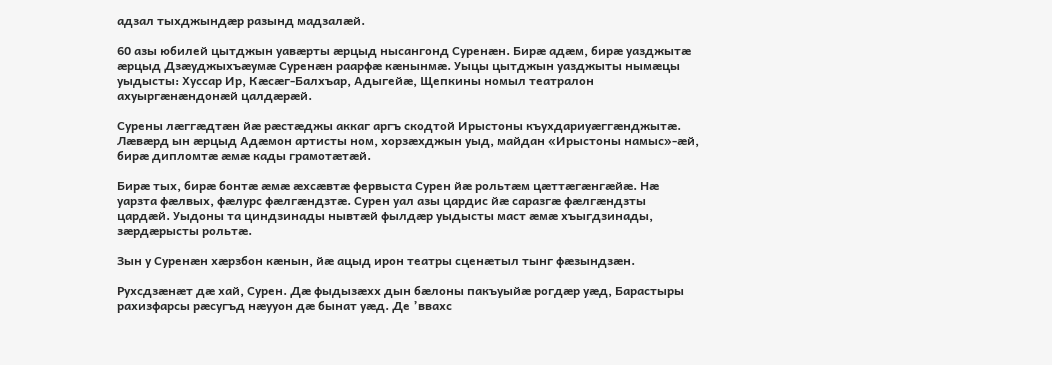адзал тыхджындӕр разынд мадзалӕй.

60 азы юбилей цытджын уавӕрты ӕрцыд нысангонд Суренӕн. Бирӕ адӕм, бирӕ уазджытӕ ӕрцыд Дзæуджыхъӕумӕ Суренӕн раарфӕ кӕнынмӕ. Уыцы цытджын уазджыты нымӕцы уыдысты: Хуссар Ир, Кӕсӕг-Балхъар, Адыгейæ, Щепкины номыл театралон ахуыргӕнӕндонӕй цалдӕрӕй.

Сурены лӕггӕдтӕн йӕ рӕстӕджы аккаг аргъ скодтой Ирыстоны къухдариуӕггӕнджытӕ. Лæвæрд ын æрцыд Адӕмон артисты ном, хорзӕхджын уыд, майдан «Ирыстоны намыс»-ӕй, бирӕ дипломтӕ ӕмӕ кады грамотæтӕй.

Бирӕ тых, бирӕ бонтӕ ӕмӕ ӕхсӕвтӕ фервыста Сурен йӕ рольтӕм цӕттӕгӕнгӕйӕ. Нӕ уарзта фӕлвых, фӕлурс фӕлгӕндзтӕ. Сурен уал азы цардис йӕ саразгӕ фӕлгӕндзты цардӕй. Уыдоны та циндзинады нывтӕй фылдӕр уыдысты маст ӕмӕ хъыгдзинады, зӕрдӕрысты рольтӕ.

Зын у Суренӕн хӕрзбон кӕнын, йæ ацыд ирон театры сценӕтыл тынг фӕзындзӕн.

Рухсдзӕнӕт дӕ хай, Сурен. Дӕ фыдызӕхх дын бӕлоны пакъуыйӕ рогдӕр уӕд, Барастыры рахизфарсы рӕсугъд нӕууон дӕ бынат уӕд. Де ’ввахс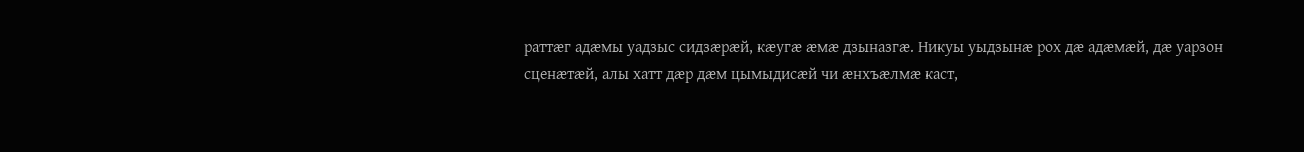раттӕг адӕмы уадзыс сидзӕрӕй, кӕугӕ ӕмӕ дзыназгӕ. Никуы уыдзынӕ рох дӕ адӕмӕй, дӕ уарзон сценӕтӕй, алы хатт дӕр дӕм цымыдисӕй чи ӕнхъӕлмӕ каст,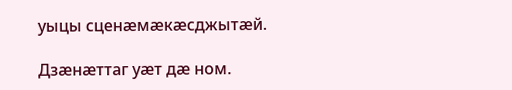уыцы сценӕмӕкӕсджытӕй.

Дзӕнӕттаг уӕт дӕ ном.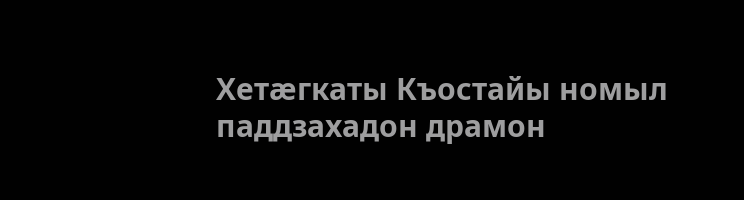Хетӕгкаты Къостайы номыл паддзахадон драмон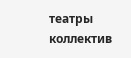театры коллектив